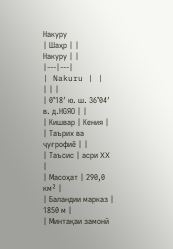Накуру
| Шаҳр | |
Накуру | |
|---|---|
| Nakuru | |
| | |
| 0°18′ ю. ш. 36°04′ в. д.HGЯO | |
| Кишвар | Кения |
| Таърих ва ҷуғрофиё | |
| Таъсис | асри XX |
| Масоҳат | 290,0 км² |
| Баландии марказ | 1850 м |
| Минтақаи замонӣ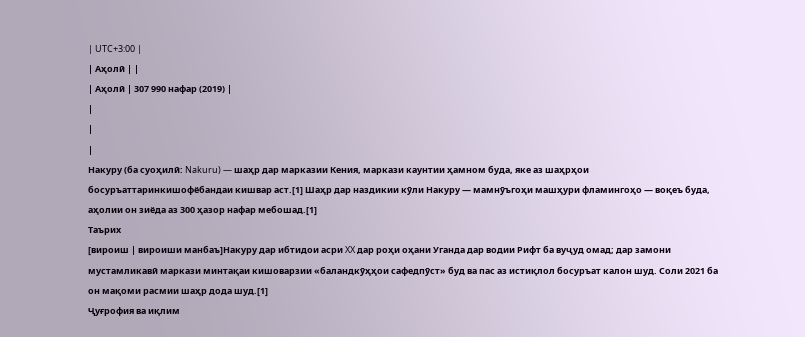| UTC+3:00 |
| Аҳолӣ | |
| Аҳолӣ | 307 990 нафар (2019) |
|
|
|
Накуру (ба суоҳилӣ: Nakuru) — шаҳр дар марказии Кения, маркази каунтии ҳамном буда, яке аз шаҳрҳои босуръаттаринкишофёбандаи кишвар аст.[1] Шаҳр дар наздикии кӯли Накуру — мамнӯъгоҳи машҳури фламингоҳо — воқеъ буда, аҳолии он зиёда аз 300 ҳазор нафар мебошад.[1]
Таърих
[вироиш | вироиши манбаъ]Накуру дар ибтидои асри XX дар роҳи оҳани Уганда дар водии Рифт ба вуҷуд омад; дар замони мустамликавӣ маркази минтақаи кишоварзии «баландкӯҳҳои сафедпӯст» буд ва пас аз истиқлол босуръат калон шуд. Соли 2021 ба он мақоми расмии шаҳр дода шуд.[1]
Ҷуғрофия ва иқлим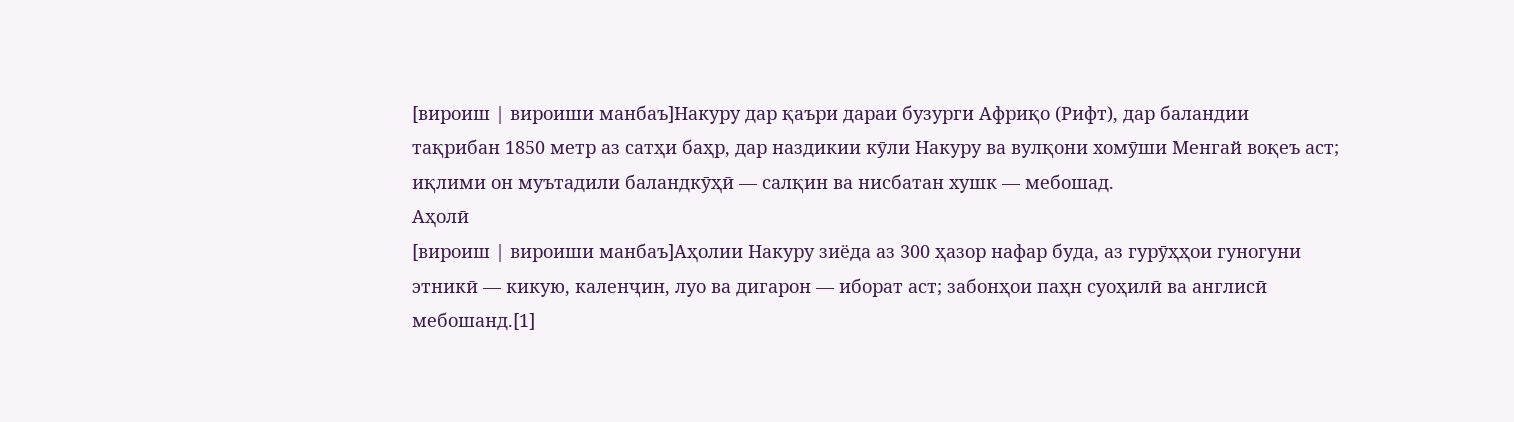[вироиш | вироиши манбаъ]Накуру дар қаъри дараи бузурги Африқо (Рифт), дар баландии тақрибан 1850 метр аз сатҳи баҳр, дар наздикии кӯли Накуру ва вулқони хомӯши Менгай воқеъ аст; иқлими он муътадили баландкӯҳӣ — салқин ва нисбатан хушк — мебошад.
Аҳолӣ
[вироиш | вироиши манбаъ]Аҳолии Накуру зиёда аз 300 ҳазор нафар буда, аз гурӯҳҳои гуногуни этникӣ — кикую, каленҷин, луо ва дигарон — иборат аст; забонҳои паҳн суоҳилӣ ва англисӣ мебошанд.[1]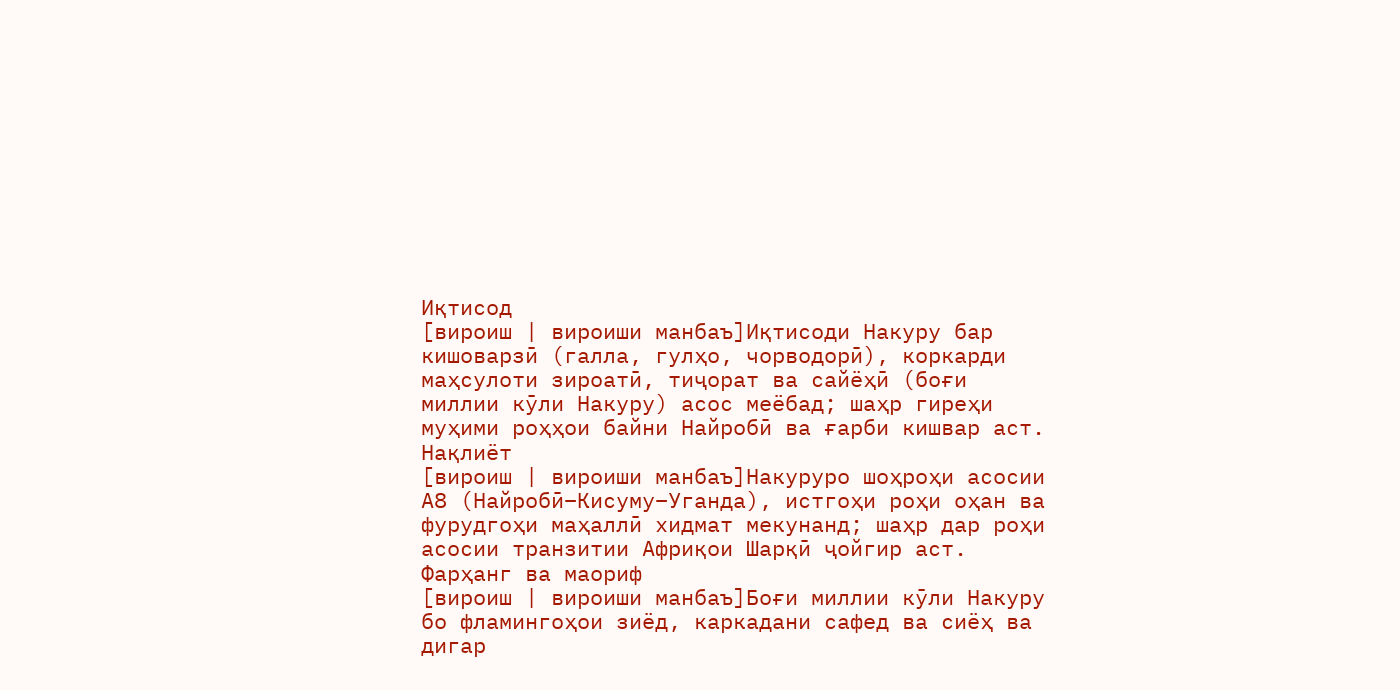Иқтисод
[вироиш | вироиши манбаъ]Иқтисоди Накуру бар кишоварзӣ (галла, гулҳо, чорводорӣ), коркарди маҳсулоти зироатӣ, тиҷорат ва сайёҳӣ (боғи миллии кӯли Накуру) асос меёбад; шаҳр гиреҳи муҳими роҳҳои байни Найробӣ ва ғарби кишвар аст.
Нақлиёт
[вироиш | вироиши манбаъ]Накуруро шоҳроҳи асосии А8 (Найробӣ–Кисуму–Уганда), истгоҳи роҳи оҳан ва фурудгоҳи маҳаллӣ хидмат мекунанд; шаҳр дар роҳи асосии транзитии Африқои Шарқӣ ҷойгир аст.
Фарҳанг ва маориф
[вироиш | вироиши манбаъ]Боғи миллии кӯли Накуру бо фламингоҳои зиёд, каркадани сафед ва сиёҳ ва дигар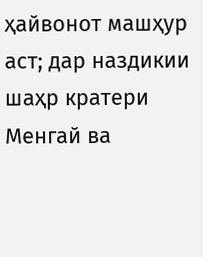ҳайвонот машҳур аст; дар наздикии шаҳр кратери Менгай ва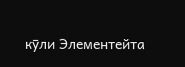кӯли Элементейта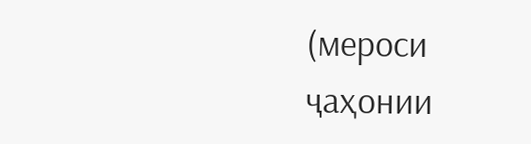(мероси ҷаҳонии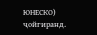ЮНЕСКО) ҷойгиранд.